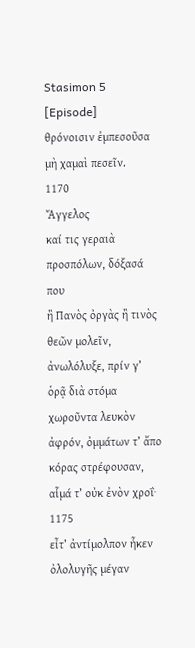Stasimon 5
[Episode]
θρόνοισιν ἐμπεσοῦσα μὴ χαμαὶ πεσεῖν.
1170
Ἄγγελος
καί τις γεραιὰ προσπόλων, δόξασά που
ἢ Πανὸς ὀργὰς ἢ τινὸς θεῶν μολεῖν,
ἀνωλόλυξε, πρίν γ’ ὁρᾷ διὰ στόμα
χωροῦντα λευκὸν ἀφρόν, ὀμμάτων τ’ ἄπο
κόρας στρέφουσαν, αἷμά τ’ οὐκ ἐνὸν χροΐ·
1175
εἶτ’ ἀντίμολπον ἧκεν ὀλολυγῆς μέγαν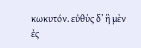κωκυτόν. εὐθὺς δ’ ἣ μὲν ἐς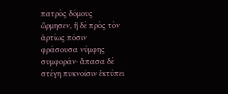πατρὸς δόμους
ὥρμησεν, ἣ δὲ πρὸς τὸν ἀρτίως πόσιν
φράσουσα νύμφης συμφοράν· ἅπασα δὲ
στέγη πυκνοῖσιν ἐκτύπει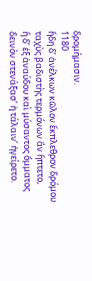δρομήμασιν.
1180
ἤδη δ’ ἀνέλκων κῶλον ἔκπλεθρον δρόμου
ταχὺς βαδιστὴς τερμόνων ἂν ἥπτετο,
ἣ δ’ ἐξ ἀναύδου καὶ μύσαντος ὄμματος
δεινὸν στενάξασ’ ἡ τάλαιν’ ἠγείρετο.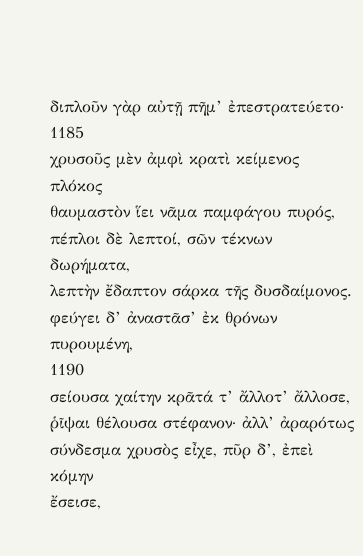διπλοῦν γὰρ αὐτῇ πῆμ’ ἐπεστρατεύετο·
1185
χρυσοῦς μὲν ἀμφὶ κρατὶ κείμενος πλόκος
θαυμαστὸν ἵει νᾶμα παμφάγου πυρός,
πέπλοι δὲ λεπτοί, σῶν τέκνων δωρήματα,
λεπτὴν ἔδαπτον σάρκα τῆς δυσδαίμονος.
φεύγει δ’ ἀναστᾶσ’ ἐκ θρόνων πυρουμένη,
1190
σείουσα χαίτην κρᾶτά τ’ ἄλλοτ’ ἄλλοσε,
ῥῖψαι θέλουσα στέφανον· ἀλλ’ ἀραρότως
σύνδεσμα χρυσὸς εἶχε, πῦρ δ’, ἐπεὶ κόμην
ἔσεισε,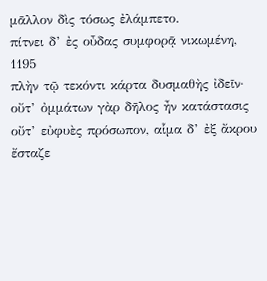μᾶλλον δὶς τόσως ἐλάμπετο.
πίτνει δ’ ἐς οὖδας συμφορᾷ νικωμένη,
1195
πλὴν τῷ τεκόντι κάρτα δυσμαθὴς ἰδεῖν·
οὔτ’ ὀμμάτων γὰρ δῆλος ἦν κατάστασις
οὔτ’ εὐφυὲς πρόσωπον, αἷμα δ’ ἐξ ἄκρου
ἔσταζε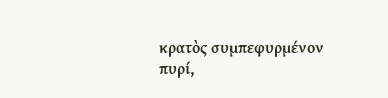κρατὸς συμπεφυρμένον πυρί,